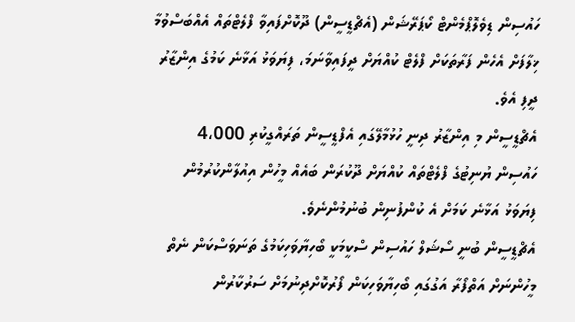ހައުސިން ޑިވެލޮޕްމެންޓް ކޯޕަރޭޝަން (އެޗްޑީސީން) ދޫކޮށްފައިވާ ފްލެޓްތައް އެއްބަސްވުމާ ޚިލާފަށް އެހެން ފަރާތަކަށް ފްލެޓް ކުއްޔަށް ދީފައިވާނަމަ، ފިޔަވަޅު އަޅާނެ ކަމުގެ އިންޒާރު ދީފި އެވެ.
އެޗްޑީސީން މި އިންޒާރު ދިނީ ހުޅުމާލޭގައި އެފްޑީސީން ތަރައްގީކުރި 4،000 ހައުސިން ޔުނިޓުގެ ފްލެޓްތައް ކުއްޔަށް ދޫކުރަން ބައެއް މީހުން އިއުލާންކުރުމުން ފިޔަވަޅު އަޅާނެ ކަމަށް އެ ކުންފުނިން ބުނުމުންނެވެ.
އެޗްޑީސީން ބުނީ ސޯޝަލް ހައުސިން ސްކީމަކީ ބޯހިޔާވަހިކަމުގެ ތަނަވަސްކަން ނެތް މީހުންނަށް އަތްފޯރާ އަގުގައި ބޯހިޔާވަހިކަން ފޯރުކޮށްދިނުމަށް ސަރުކާރުން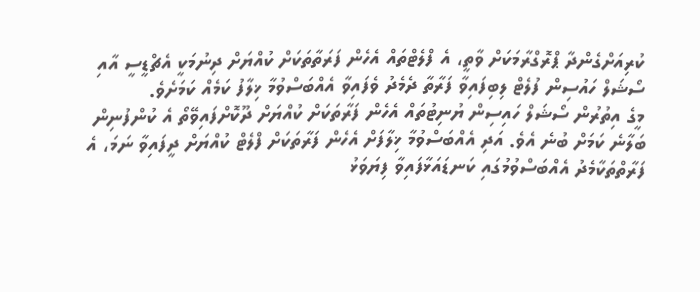ކުރިއަށްގެންދާ ޕްރޮގްރާމަކަށް ވާތީ، އެ ފްލެޓްތައް އެހެން ފަރަތާތަކަށް ކުއްޔަށް ދިނުމަކީ އެޗްޑީސީ އާއި ސޯޝަލް ހައުސިން ފުލެޓް ލިބިފައިވާ ފަރާތާ ދެމެދު ވެފައިވާ އެއްބަސްވުމާ ޚިލާފު ކަމެއް ކަމަށެވެ.
މީގެ އިތުރުން ސޯޝަލް ހައިސިން ޔުނިޓުތައް އެހެން ފަރާތަކަށް ކުއްޔަށް ދޫކޮށްފައިވޭތޯ އެ ކުންފުނިން ބަލާނެ ކަމަށް ބުނެ އެވެ. އަދި އެއްބަސްވުމާ ޚިލާފަށް އެހެން ފަރާތަކަށް ފްލެޓް ކުއްޔަށް ދީފައިވާ ނަމަ، އެ ފަރާތްތަކާމެދު އެއްބަސްވުމުގައި ކަނޑައަޅާފައިވާ ފިޔަވަޅު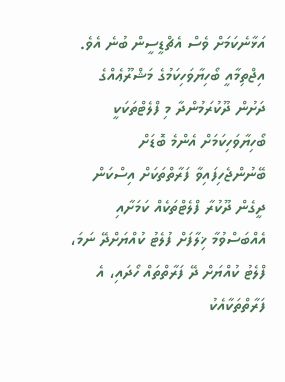އަޅާނެކަމަށް ވެސް އެޗްޑީސީން ބުނެ އެވެ.
އިޖްތިމާއީ ބޯހިޔާވަހިކަމުގެ މަޝްރޫޢެއްގެ ދަށުން ދޫކުރަމުންދާ މި ފްލެޓްތަކަކީ ބޯހިޔާވަހިކަމަށް އެންމެ ބޮޑަށް ބޭނުންޖެހިފައިވާ ފަރާތްތަކަށް އިސްކަން ދީގެން ދޫކުރާ ފްލެޓްތަކެއް ކަމަށާއި އެއްބަސްވުމާ ޚިލާފަށް ފުލެޓު ކުއްޔަށްދޭ ނަމަ، ފްލެޓު ކުއްޔަށް ދޭ ފަރާތްތައް ހޯދައި، އެ ފަރާތްތަކާއެކު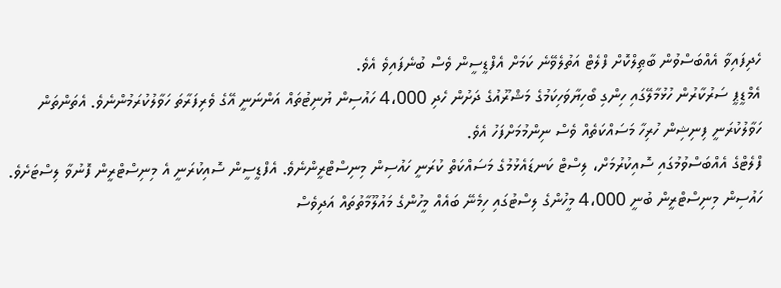ހެދިފައިވާ އެއްބަސްވުން ބާޠިލްކޮށް ފްލެޓް އަތުލެވޭނެ ކަމަށް އެފްޑީސީން ވެސް ބުނެފައިވެ އެވެ.
އެމްޑީޕީ ސަރުކާރުން ހުޅުމާލޭގައި ހިންގި ބޯހިޔާވަހިކަމުގެ މަޝްރޫއުގެ ދަށުން ހެދި 4،000 ހައުސިން ޔުނިޓުތައް އަންނަނީ އޭގެ ވެރިފަރާތަ ހަވާލުކުރަމުންނެވެ. އެތަންތަން ހަވާލުކުރަނީ ފިނިޝިން ހުރިހާ މަސައްކަތެއް ވެސް ނިންމުމަށްފަހު އެވެ.
ފްލެޓްގެ އެއްބަސްވުމުގައި ސޮއިކުރުމަށް، ލިސްޓް ކަނޑައެޅުމުގެ މަސައްކަތް ކުރަނީ ހައުސިން މިނިސްޓްރީންނެވެ. އެފްޑީސީން ސޮއިކުރަނީ އެ މިނިސްޓްރީން ފޮނުވާ ލިސްޓަށެވެ.
ހައުސިން މިނިސްޓްރީން ބުނީ 4،000 މީހުންގެ ލިސްޓުގައި ހިމެނޭ ބައެއް މީހުންގެ މައުލޫމާތުތައް އަދިވެސް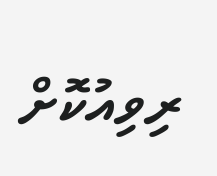ރިވިއުކޮށް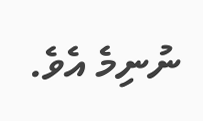ނުނިމެ އެވެ.